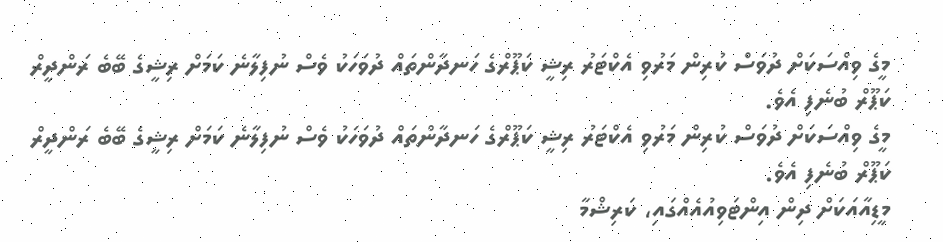މީގެ ވިއްސަކަށް ދުވަސް ކުރިން މަރުވި އެކްޓަރު ރިޝީ ކަޕޫރްގެ ހަނދާންތައް ދުވަހަކު ވެސް ނުފިލާނެ ކަމަށް ރިޝީގެ ބޭބެ ރަންދީރް ކަޕޫރް ބުނެފި އެވެ.
މީގެ ވިއްސަކަށް ދުވަސް ކުރިން މަރުވި އެކްޓަރު ރިޝީ ކަޕޫރްގެ ހަނދާންތައް ދުވަހަކު ވެސް ނުފިލާނެ ކަމަށް ރިޝީގެ ބޭބެ ރަންދީރް ކަޕޫރް ބުނެފި އެވެ.
މީޑިއާއަކަށް ދިން އިންޓަވިއުއެއްގައި، ކަރިޝްމާ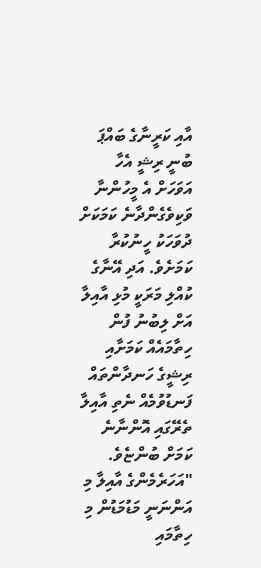އާއި ކަރީނާގެ ބައްޕަ ބުނީ ރިޝީ އެހާ އަވަހަށް އެ މީހުންނާ ވަކިވެގެންދާނެ ކަމަކަށް ދުވަހަކު ހީނުކުރާ ކަމަށެވެ. އަދި އޭނާގެ ކުއްލި މަރަކީ މުޅި އާއިލާ އަށް ލިބުނު ފުން ހިތާމައެއް ކަމަށާއި ރިޝީގެ ހަނދާންތައް ފަނޑުވުމެއް ނެތި އާއިލާ ތެރޭގައި އޮންނާނެ ކަމަށް ބުންޏެވެ.
"އަހަރެމެންގެ އާއިލާ މި އަންނަނީ މަޑުމަޑުން މި ހިތާމައި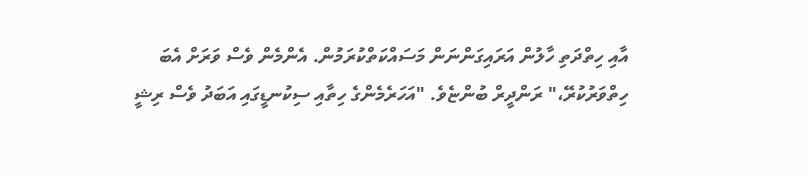އާއި ހިތްދަތި ހާލުން އަރައިގަންނަން މަސައްކަތްކުރަމުން. އެންމެން ވެސް ވަރަށް އެބަ ހިތްވަރުކުރޭ،" ރަންދީރް ބުންޏެވެ. "އަހަރެމެންގެ ހިތާއި ސިކުނޑީގައި އަބަދު ވެސް ރިޝީ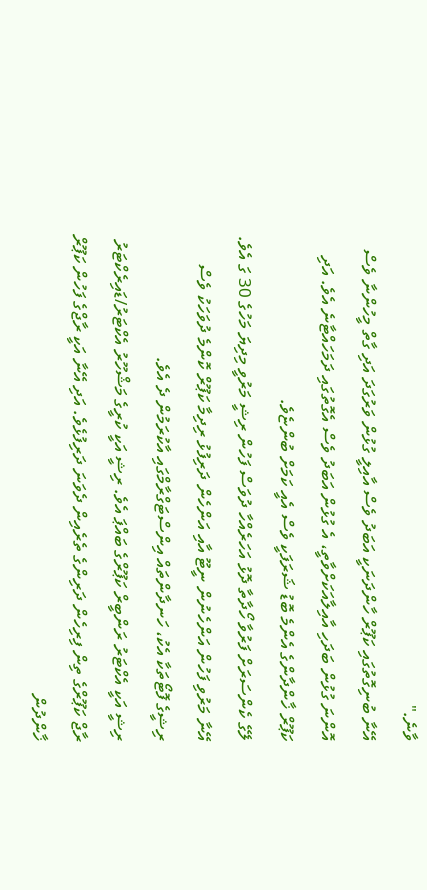ވާނެ."
އޭނާ ބުނިގޮތުގައި ކަޕޫރް ހާންދަނަކީ އަބަދު ވެސް އާއިލީ ގުޅުން ވަރުގަދަ އަދި ގާތް މީހުންނާ ވެސް އޮންނަ ގުޅުން ބަދަހި އާއިލާއަކަށްވާތީ، އެ ގުޅުން އަބަދު ވެސް އެގޮތުގައި ދަމަހައްޓާނެ އެވެ. އަދި ކަޕޫރް ޚާންދާންގެ އެންމެ ބޮޑު ޝަރަފަކީ ވެސް އެއީ ކަމަށް ބުންޏެވެ.
ލޭގެ ކެންސަރަށް ފަރުވާ ހޯދާތާ ދޮޅު އަހަރެއްހާ ދުވަސް ފަހުން ރިޝީ މަރުވީ މިދިޔަ މަހުގެ 30 ގަ އެވެ. އޭނާ މަރުވި ފަހުން އަންހެނުން ނީޓޫ އާއި އަންހެން ދަރިފުޅު ރިދިމާ ކަޕޫރް ކޮންމެ ދުވަހަކު ވެސް ރިޝީގެ ފޮޓޯތަކާ އެކު، ހަނދާންތައް އިންސްޓަގްރާމްގައި އާކުރަމުން ދެ އެވެ.
ރިޝީ އަކީ އެކްޓަރު ރަންބީރް ކަޕޫރްގެ ބައްޕަ އެވެ. ރިޝީ އަކީ ކުރީގެ މަޝްހޫރު އެކްޓަރު/ޑައިރެކްޓަރު ރާޖް ކަޕޫރްގެ ތިން ފިރިހެން ދަރިންގެ ތެރެއިން ދެވަނަ ދަރިފުޅެވެ. އަދި އޭނާ އަކީ ރާޖްގެ ފަހުން ކަޕޫރް ޚާންދުން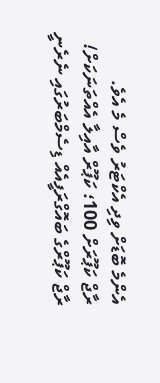އެންމެ ބޮޑަށް ވިދި އެކްޓަރު ވެސް މެ އެވެ.
ރާޖް ކަޕޫރަށް 100؛ ކަޕޫރް އާއިލާ އެއްތަނަކަށް!
ރާޖް ކަޕޫރްގެ ބައޮގްރަފީއެއް ޑިސެމްބަރުގައި ނެރެނީ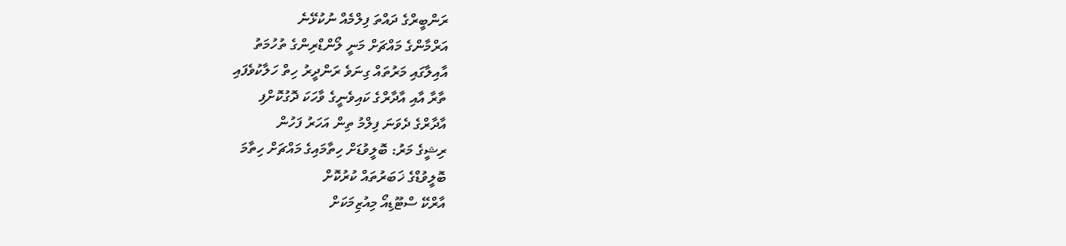ރަންބީރްގެ ދައްތަ ފިލްމެއް ނުކުޅޭނެ
އަރްމާންގެ މައްޗަށް މަނީ ލޯންޑްރިންގެ ތުހުމަތު
އާއިލާގައި މަރުތައް ގިނަވެ ރަންދީރު ހިތް ހަލާކުވެފައި
ތާރާ އާއި އާދާރްގެ ކައިވެނީގެ ވާހަކަ ދޮގުކޮށްފި
އާދާރްގެ ދެވަނަ ފިލްމު ތިން އަހަރު ފަހުން
ރިޝީގެ މަރު: ބޮލީވުޑަށް ހިތާމައިގެ މައްޗަށް ހިތާމަ
ބޮލީވުޑްގެ ޚަބަރުތައް ކުރުކޮށް
އާރްކޭ ސްޓޫޑިއޯ މިއުޒިމަކަށް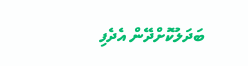ބަދަލުކޮށްދޭން އެދެފި